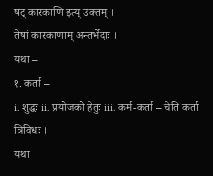षट् कारकाणि इत्य् उक्तम् ।
तेषां कारकाणाम् अन्तर्भेदाः ।
यथा –
१. कर्ता –
i. शुद्धः ii. प्रयोजको हेतुः iii. कर्म-कर्ता – चेति कर्ता त्रिविधः ।
यथा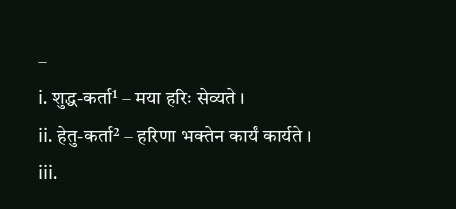–
i. शुद्ध-कर्ता¹ – मया हरिः सेव्यते ।
ii. हेतु-कर्ता² – हरिणा भक्तेन कार्यं कार्यते ।
iii.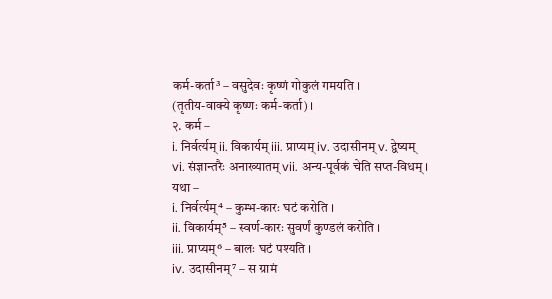कर्म-कर्ता³ – वसुदेवः कृष्णं गोकुलं गमयति ।
(तृतीय-वाक्ये कृष्णः कर्म-कर्ता) ।
२. कर्म –
i. निर्वर्त्यम् ii. विकार्यम् iii. प्राप्यम् iv. उदासीनम् v. द्वेष्यम् vi. संज्ञान्तरैः अनाख्यातम् vii. अन्य-पूर्वकं चेति सप्त-विधम् ।
यथा –
i. निर्वर्त्यम्⁴ – कुम्भ-कारः घटं करोति ।
ii. विकार्यम्⁵ – स्वर्ण-कारः सुवर्णं कुण्डलं करोति ।
iii. प्राप्यम्⁶ – बालः घटं पश्यति ।
iv. उदासीनम्⁷ – स ग्रामं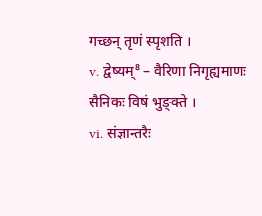गच्छन् तृणं स्पृशति ।
v. द्वेष्यम्⁸ – वैरिणा निगृह्यमाणः सैनिकः विषं भुङ्क्ते ।
vi. संज्ञान्तरैः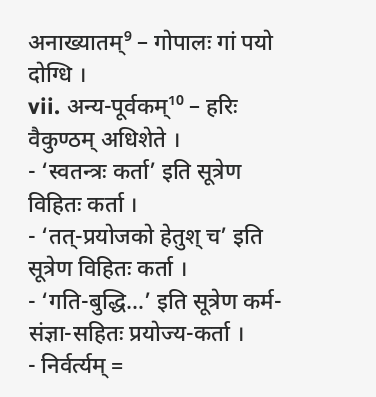अनाख्यातम्⁹ – गोपालः गां पयो दोग्धि ।
vii. अन्य-पूर्वकम्¹⁰ – हरिः वैकुण्ठम् अधिशेते ।
- ‘स्वतन्त्रः कर्ता’ इति सूत्रेण विहितः कर्ता ।
- ‘तत्-प्रयोजको हेतुश् च’ इति सूत्रेण विहितः कर्ता ।
- ‘गति-बुद्धि…’ इति सूत्रेण कर्म-संज्ञा-सहितः प्रयोज्य-कर्ता ।
- निर्वर्त्यम् =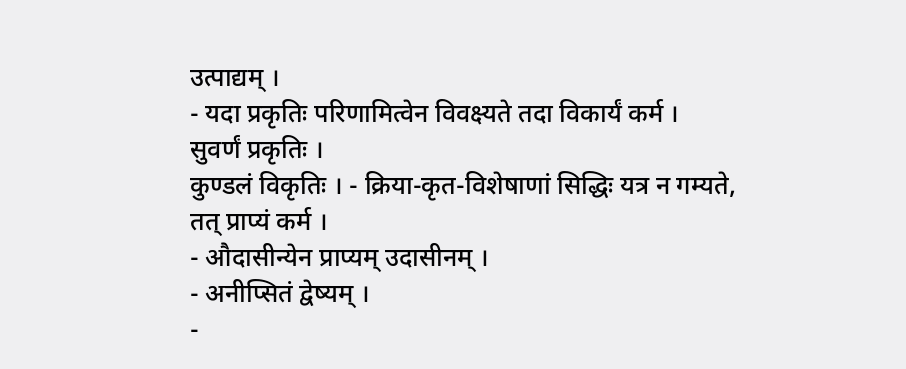उत्पाद्यम् ।
- यदा प्रकृतिः परिणामित्वेन विवक्ष्यते तदा विकार्यं कर्म ।
सुवर्णं प्रकृतिः ।
कुण्डलं विकृतिः । - क्रिया-कृत-विशेषाणां सिद्धिः यत्र न गम्यते, तत् प्राप्यं कर्म ।
- औदासीन्येन प्राप्यम् उदासीनम् ।
- अनीप्सितं द्वेष्यम् ।
-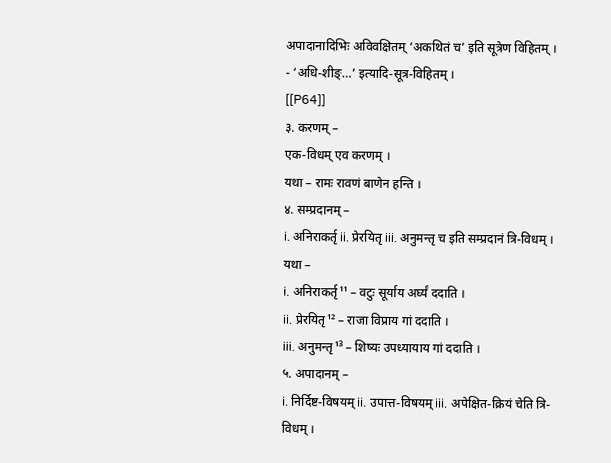अपादानादिभिः अविवक्षितम् ‘अकथितं च’ इति सूत्रेण विहितम् ।
- ‘अधि-शीङ्…’ इत्यादि-सूत्र-विहितम् ।
[[P64]]
३. करणम् –
एक-विधम् एव करणम् ।
यथा – रामः रावणं बाणेन हन्ति ।
४. सम्प्रदानम् –
i. अनिराकर्तृ ii. प्रेरयितृ iii. अनुमन्तृ च इति सम्प्रदानं त्रि-विधम् ।
यथा –
i. अनिराकर्तृ¹¹ – वटुः सूर्याय अर्घ्यं ददाति ।
ii. प्रेरयितृ¹² – राजा विप्राय गां ददाति ।
iii. अनुमन्तृ¹³ – शिष्यः उपध्यायाय गां ददाति ।
५. अपादानम् –
i. निर्दिष्ट-विषयम् ii. उपात्त-विषयम् iii. अपेक्षित-क्रियं चेति त्रि-विधम् ।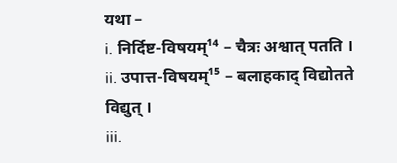यथा –
i. निर्दिष्ट-विषयम्¹⁴ – चैत्रः अश्वात् पतति ।
ii. उपात्त-विषयम्¹⁵ – बलाहकाद् विद्योतते विद्युत् ।
iii.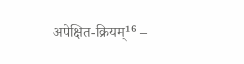अपेक्षित-क्रियम्¹⁶ –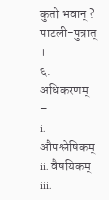कुतो भवान् ?
पाटली-पुत्रात् ।
६. अधिकरणम् –
i. औपश्लेषिकम् ii. वैषयिकम् iii.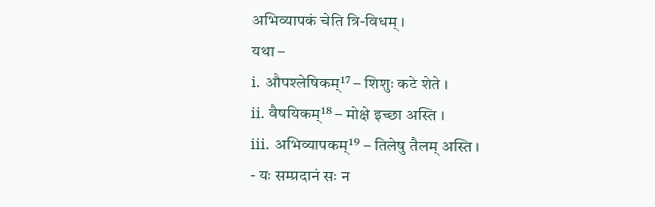अभिव्यापकं चेति त्रि-विधम् ।
यथा –
i. औपश्लेषिकम्¹⁷ – शिशुः कटे शेते ।
ii. वैषयिकम्¹⁸ – मोक्षे इच्छा अस्ति ।
iii. अभिव्यापकम्¹⁹ – तिलेषु तैलम् अस्ति ।
- यः सम्प्रदानं सः न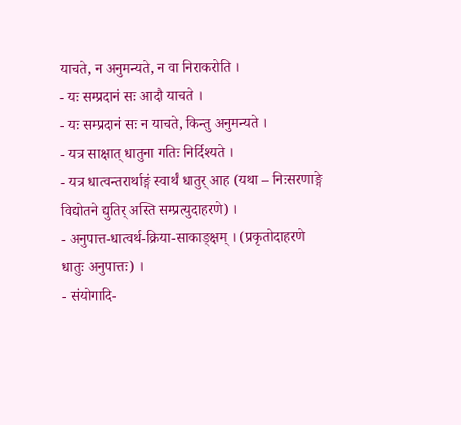याचते, न अनुमन्यते, न वा निराकरोति ।
- यः सम्प्रदानं सः आदौ याचते ।
- यः सम्प्रदानं सः न याचते, किन्तु अनुमन्यते ।
- यत्र साक्षात् धातुना गतिः निर्दिश्यते ।
- यत्र धात्वन्तरार्थाङ्गं स्वार्थं धातुर् आह (यथा – निःसरणाङ्गे विद्योतने द्युतिर् अस्ति सम्प्रत्युदाहरणे) ।
- अनुपात्त-धात्वर्थ-क्रिया-साकाङ्क्षम् । (प्रकृतोदाहरणे धातुः अनुपात्तः) ।
- संयोगादि-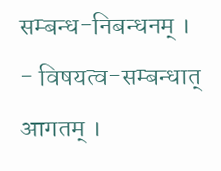सम्बन्ध-निबन्धनम् ।
- विषयत्व-सम्बन्धात् आगतम् ।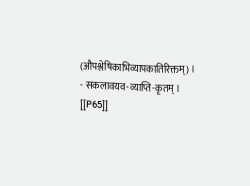(औपश्लेषिकाभिव्यापकातिरिक्तम्) ।
- सकलावयव-व्याप्ति-कृतम् ।
[[P65]]